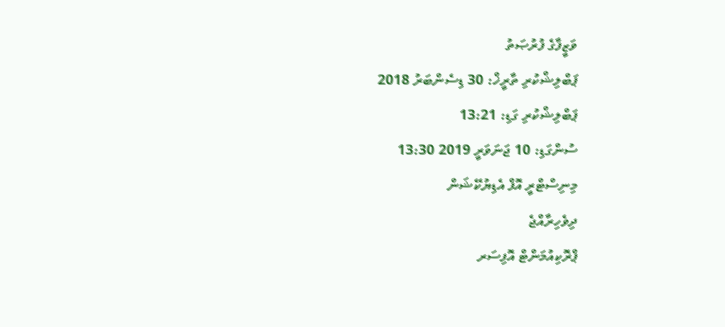ވަޒީފާގެ ފުރުޞަތު
ޕަބްލިޝްކުރި ތާރީޚް: 30 ޑިސެންބަރު 2018
ޕަބްލިޝްކުރި ގަޑި: 13:21
ސުންގަޑި: 10 ޖަނަވަރީ 2019 13:30
މިނިސްޓްރީ އޮފް އެޑިޔުކޭޝަން
ދިވެހިރާއްޖެ
ޕްރޮކިއުމަންޓް އޮފިސަރ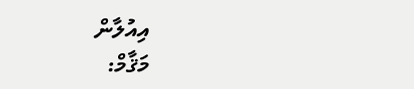އިއުލާން
މަޤާމް: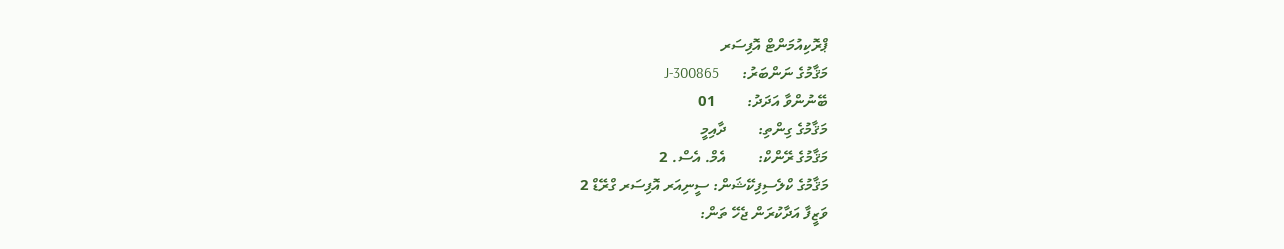ޕްރޮކިއުމަންޓް އޮފިސަރ
މަޤާމުގެ ނަންބަރު:      J-300865
ބޭނުންވާ އަދަދު:        01
މަޤާމުގެ ގިންތި:        ދާއިމީ
މަޤާމުގެ ރޭންކް:        އެމް. އެސް. 2
މަޤާމުގެ ކްލެސިފިކޭޝަން: ސީނިއަރ އޮފިސަރ ގްރޭޑް 2
ވަޒީފާ އަދާކުރަން ޖެހޭ ތަން: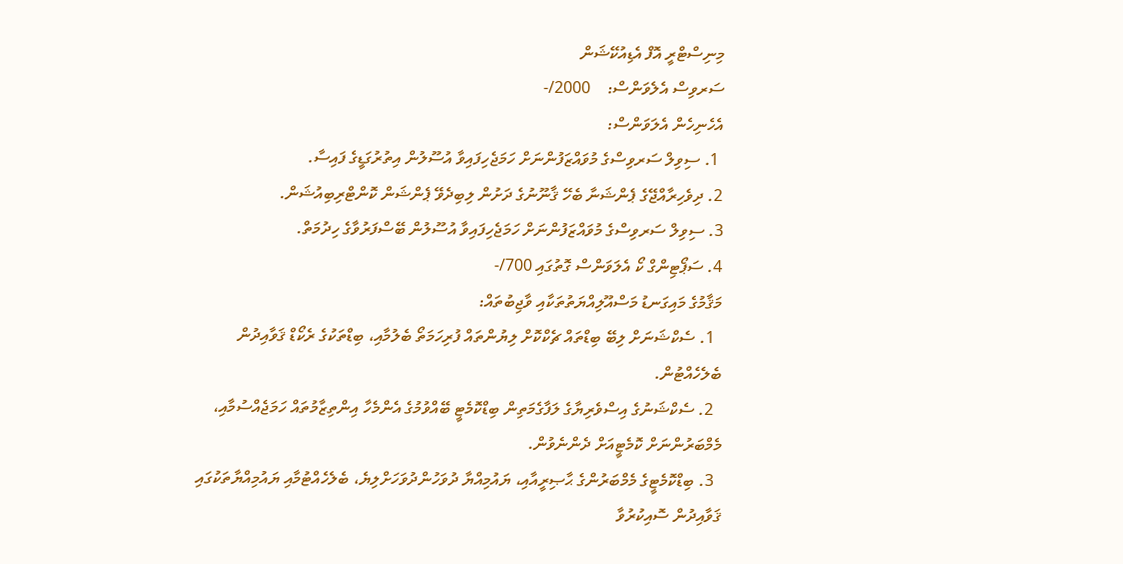މިނިސްޓްރީ އޮފް އެޑިއުކޭޝަން
ސަރވިސް އެލެވަންސް:    2000/-
އެހެނިހެން އެލަވަންސް:
 1. ސިވިލް ސަރވިސްގެ މުވައްޒަފުންނަށް ހަމަޖެހިފައިވާ އުސޫލުން އިތުރުގަޑީގެ ފައިސާ.
2. ދިވެހިރާއްޖޭގެ ޕެންޝަނާ ބެހޭ ޤާނޫނުގެ ދަށުން ލިބިދެވޭ ޕެންޝަން ކޮންޓްރިބިއުޝަން.
3. ސިވިލް ސަރވިސްގެ މުވައްޒަފުންނަށް ހަމަޖެހިފައިވާ އުސޫލުން ބޭސްފަރުވާގެ ހިދުމަތް.
4. ސަޕޯޓިންގް ކޯ އެލަވަންސް ގޮތުގައި 700/-
މަޤާމުގެ މައިގަނޑު މަސްއޫލިއްޔަތުތަކާއި ވާޖިބުތައް:
  1. ސެކްޝަނަށް ލިބޭ ބިޑްތައް ޗެކްކޮށް ލިޔުންތައް ފުރިހަމަތޯ ބެލުމާއި، ބިޑްތަކުގެ ރެކޯޑް ޤަވާއިދުން ބެލެހެއްޓުން.
  2. ސެކްޝަނުގެ އިސްވެރިޔާގެ ލަފާގެމަތިން ބިޑްކޮމެޓީ ބޭއްވުމުގެ އެންމެހާ އިންތިޒާމުތައް ހަމަޖެއްސުމާއި، މެމްބަރުންނަށް ކޮމެޓީއަށް ދެންނެވުން.
  3. ބިޑްކޮމެޓީގެ މެމްބަރުންގެ ޙާޞިރީއާއި، ޔައުމިއްޔާ ދުވަހުންދުވަހަށްލިޔެ، ބެލެހެއްޓުމާއި ޔައުމިއްޔާތަކުގައި ޤަވާއިދުން ސޮއިކުރުވާ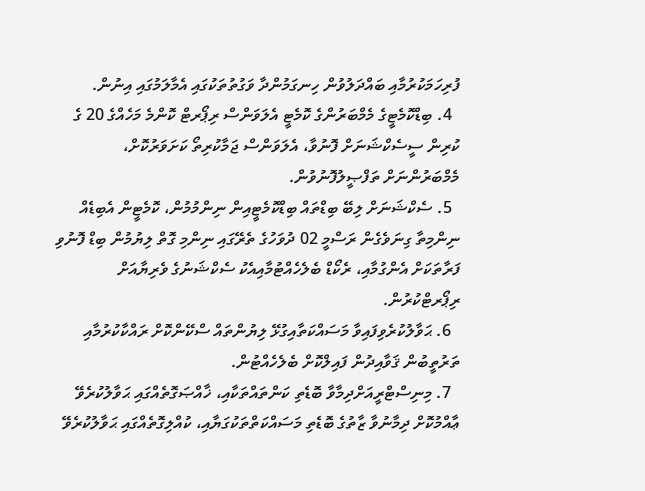ފުރިހަމަކުރުމާއި ބައްދަލުވުން ހިނގަމުންދާ ވަގުތުތަކުގައި އެމާލަމުގައި އިނުން.
  4. ބިޑްކޮމެޓީގެ މެމްބަރުންގެ ކޮމެޓީ އެލަވަންސް ރިޕޯރޓް ކޮންމެ މަހެއްގެ 20 ގެ ކުރިން ސީސެކްޝަނަށް ފޮނުވާ، އެލަވަންސް ޖަމާކުރިތޯ ކަށަވަރުކޮށް، މެމްބަރުންނަށް ތަފްޞީލުފޮނުވުން.
  5. ސެކްޝަނަށް ލިބޭ ބިޑްތައް ބިޑްކޮމެޓީއިން ނިންމުމުން، ކޮމެޓީން އެބިޑެއް ނިންމިތާ ގިނަވެގެން ރަސްމީ 02 ދުވަހުގެ ތެރޭގައި ނިންމި ގޮތް ލިޔުމުން ބިޑް ފޮނުވި ފަރާތަކަށް އެންގުމާއި، ރެކޯޑް ބެލެހެއްޓުމާއިއެކު ސެކްޝަނުގެ ވެރިޔާއަށް ރިޕޯރޓްކުރުން.
  6. ޙަވާލުކުރެވިފައިވާ މަސައްކަތާއިގުޅޭ ލިޔުންތައް ސްކޭންކޮށް ރައްކާކުރުމާއި ތަރުތީބުން ޤަވާއިދުން ފައިލްކޮށް ބެލެހެއްޓުން.
  7. މިނިސްޓްރީއަށްދިމާވާ ބޮޑެތި ކަންތައްތަކާއި، ޚާއްޞަގޮތެއްގައި ޙަވާލުކުރެވޭ ޢާއްމުކޮށް ދިމާނުވާ ޒާތުގެ ބޮޑެތި މަސައްކަތްތަކުގަޔާއި، ކުއްލިގޮތެއްގައި ޙަވާލުކުރެވޭ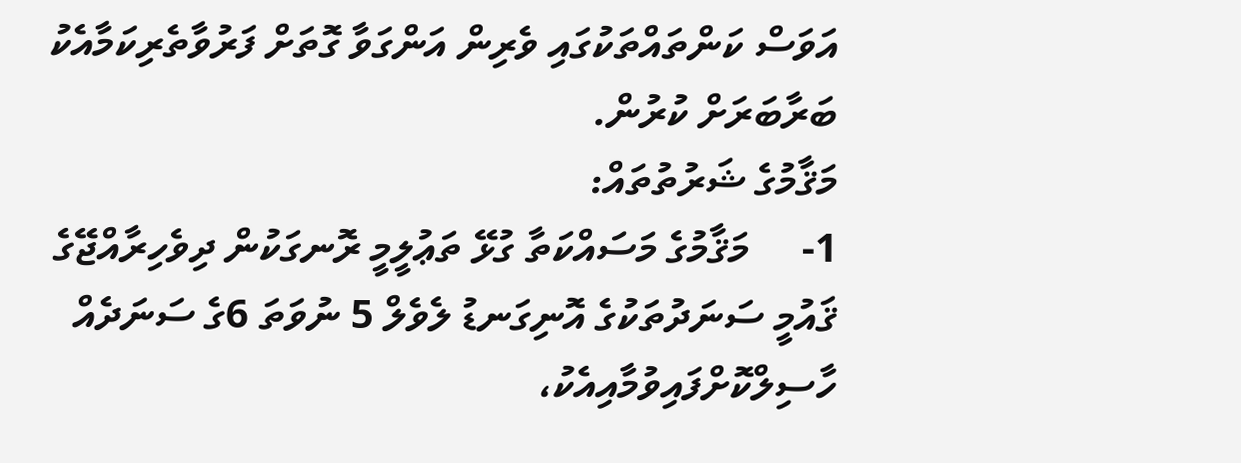އަވަސް ކަންތައްތަކުގައި ވެރިން އަންގަވާ ގޮތަށް ފަރުވާތެރިކަމާއެކު ބަރާބަރަށް ކުރުން.
މަޤާމުގެ ޝަރުތުތައް:
1-     މަޤާމުގެ މަސައްކަތާ ގުޅޭ ތަޢުލީމީ ރޮނގަކުން ދިވެހިރާއްޖޭގެ ޤައުމީ ސަނަދުތަކުގެ އޮނިގަނޑު ލެވެލް 5 ނުވަތަ 6ގެ ސަނަދެއް ހާސިލްކޮށްފައިވުމާއިއެކު،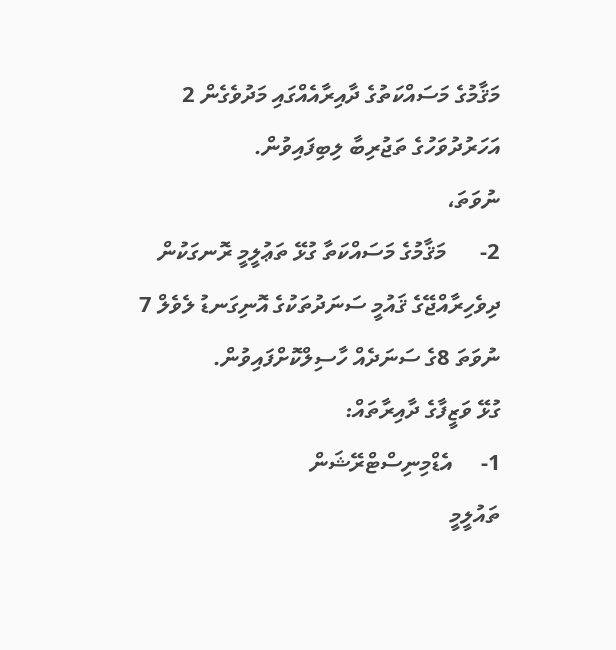މަޤާމުގެ މަސައްކަތުގެ ދާއިރާއެއްގައި މަދުވެގެން 2 އަހަރުދުވަހުގެ ތަޖުރިބާ ލިބިފައިވުން.
ނުވަތަ،
2-      މަޤާމުގެ މަސައްކަތާ ގުޅޭ ތަޢުލީމީ ރޮނގަކުން ދިވެހިރާއްޖޭގެ ޤައުމީ ސަނަދުތަކުގެ އޮނިގަނޑު ލެވެލް 7 ނުވަތަ 8ގެ ސަނަދެއް ހާސިލްކޮށްފައިވުން.
ގުޅޭ ވަޒީފާގެ ދާއިރާތައް:
1-     އެޑްމިނިސްޓްރޭޝަން
ތައުލީމީ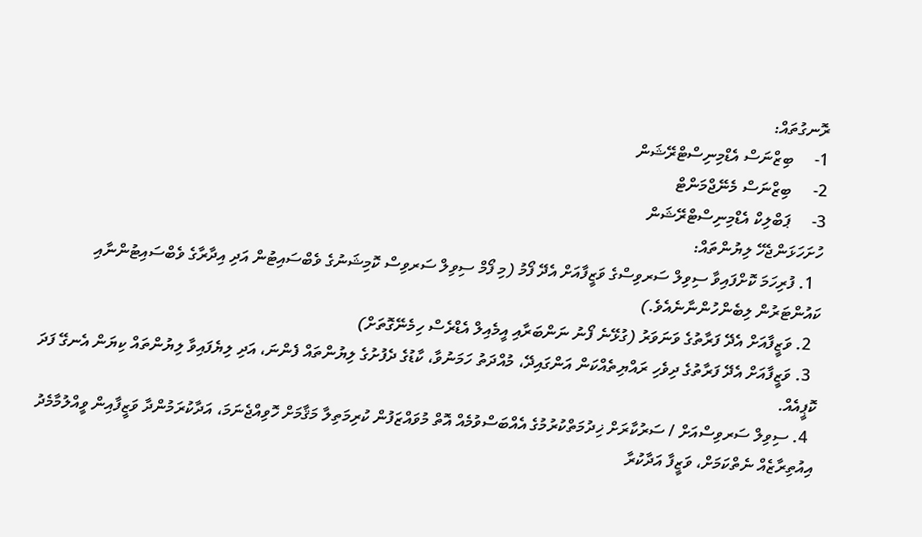ރޮނގުތައް:
1-     ބިޒްނަސް އެޑްމިނިސްޓްރޭޝަން
2-     ބިޒްނަސް މެނޭޖްމަންޓް
3-     ޕަބްލިކް އެޑްމިނިސްޓްރޭޝަން
ހުށަހަޅަންޖެހޭ ލިޔުންތައް:
  1. ފުރިހަމަ ކޮށްފައިވާ ސިވިލް ސަރވިސްގެ ވަޒީފާއަށް އެދޭ ފޯމު (މި ފޯމް ސިވިލް ސަރވިސް ކޮމިޝަނުގެ ވެބްސައިޓުން އަދި އިދާރާގެ ވެބްސައިޓުންނާއި ކައުންޓަރުން ލިބެންހުންނާނެއެވެ.)
  2. ވަޒީފާއަށް އެދޭ ފަރާތުގެ ވަނަވަރު (ގުޅޭނެ ފޯނު ނަންބަރާއި އީމެއިލް އެޑްރެސް ހިމެނޭގޮތަށް)
  3. ވަޒީފާއަށް އެދޭ ފަރާތުގެ ދިވެހި ރައްޔިތެއްކަން އަންގައިދޭ، މުއްދަތު ހަމަނުވާ، ކާޑުގެ ދެފުށުގެ ލިޔުންތައް ފެންނަ، އަދި ލިޔެފައިވާ ލިޔުންތައް ކިޔަން އެނގޭ ފަދަ ކޮޕީއެއް.
  4. ސިވިލް ސަރވިސްއަށް / ސަރުކާރަށް ޚިދުމަތްކުރުމުގެ އެއްބަސްވުމެއް އޮތް މުވައްޒަފުން ކުރިމަތިލާ މަޤާމަށް ހޮވިއްޖެނަމަ، އަދާކުރަމުންދާ ވަޒީފާއިން ވީއްލުމާމެދު އިއުތިރާޒެއް ނެތްކަމަށް، ވަޒީފާ އަދާކުރާ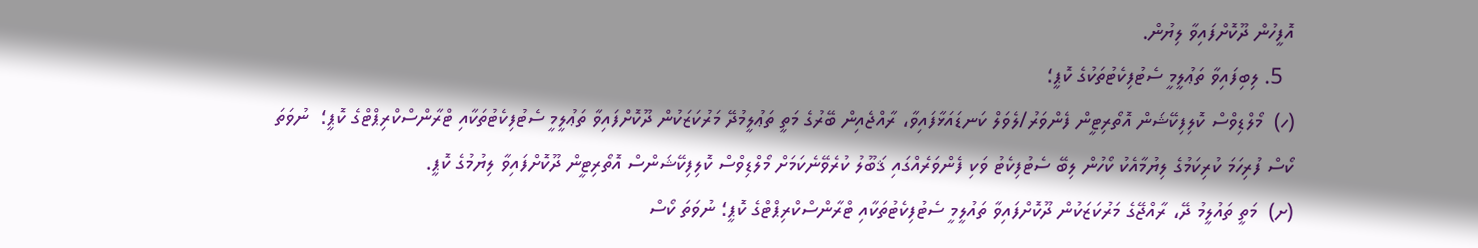އޮފީހުން ދޫކޮށްފައިވާ ލިޔުން.
  5. ލިބިފައިވާ ތަޢުލީމީ ސެޓުފިކެޓުތަކުގެ ކޮޕީ؛
(ހ)  މޯލްޑިވްސް ކޮލިފިކޭޝަން އޮތޯރިޓީން ފެންވަރު/ލެވަލް ކަނޑައަޅާފައިވާ، ރާއްޖެއިން ބޭރުގެ މަތީ ތަޢުލީމުދޭ މަރުކަޒަކުން ދޫކޮށްފައިވާ ތަޢުލީމީ ސެޓުފިކެޓުތަކާއި ޓްރާންސްކްރިޕްޓްގެ ކޮޕީ؛  ނުވަތަ ކޯސް ފުރިހަމަ ކުރިކަމުގެ ލިޔުމާއެކު ކޯހުން ލިބޭ ސެޓުފިކެޓު ވަކި ފެންވަރެއްގައި ޤަބޫލު ކުރެވޭނެކަމަށް މޯލްޑިވްސް ކޮލިފިކޭޝަންސް އޮތޯރިޓީން ދޫކޮށްފައިވާ ލިޔުމުގެ ކޮޕީ.
(ށ)  މަތީ ތައުލީމު ދޭ، ރާއްޖޭގެ މަރުކަޒަކުން ދޫކޮށްފައިވާ ތައުލީމީ ސެޓުފިކެޓުތަކާއި ޓްރާންސްކްރިޕްޓްގެ ކޮޕީ؛ ނުވަތަ ކޯސް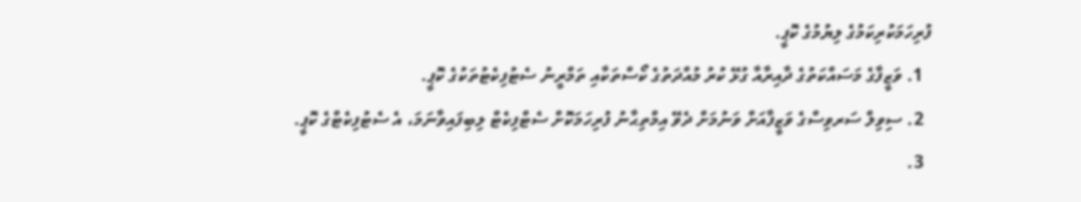ފުރިހަމަކުރިކަމުގެ ލިޔުމުގެ ކޮޕީ.
  1. ވަޒީފާގެ މަސައްކަތުގެ ދާއިރާއާ ގުޅޭ ކުރު މުއްދަތުގެ ކޯސްތަކާއި ތަމްރީނު ސެޓުފިކެޓުތަކުގެ ކޮޕީ.
  2. ސިވިލް ސަރވިސްގެ ވަޒީފާއަށް ވަނުމަށް ދެވޭ އިމްތިޙާނު ފުރިހަމަކޮށް ސެޓްފިކެޓް ލިބިފައިވާނަމަ، އެ ސެޓުފިކެޓްގެ ކޮޕީ.
  3.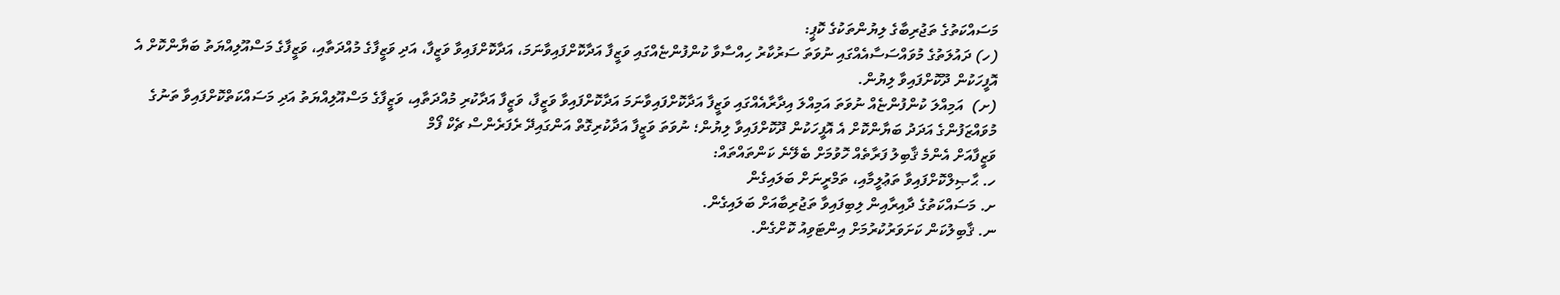މަސައްކަތުގެ ތަޖުރިބާގެ ލިޔުންތަކުގެ ކޮޕީ:
(ހ) ދައުލަތުގެ މުވައްސަސާއެއްގައި ނުވަތަ ސަރުކާރު ހިއްސާވާ ކުންފުންޏެއްގައި ވަޒީފާ އަދާކޮށްފައިވާނަމަ، އަދާކޮށްފައިވާ ވަޒީފާ، އަދި ވަޒީފާގެ މުއްދަތާއި، ވަޒީފާގެ މަސްއޫލިއްޔަތު ބަޔާންކޮށް އެ އޮފީހަކުން ދޫކޮށްފައިވާ ލިޔުން.
(ށ)  އަމިއްލަ ކުންފުންޏެއް ނުވަތަ އަމިއްލަ އިދާރާއެއްގައި ވަޒީފާ އަދާކޮށްފައިވާނަމަ އަދާކޮށްފައިވާ ވަޒީފާ، ވަޒީފާ އަދާކުރި މުއްދަތާއި، ވަޒީފާގެ މަސްއޫލިއްޔަތު އަދި މަސައްކަތްކޮށްފައިވާ ތަނުގެ މުވައްޒަފުންގެ އަދަދު ބަޔާންކޮށް އެ އޮފީހަކުން ދޫކޮށްފައިވާ ލިޔުން؛ ނުވަތަ ވަޒީފާ އަދާކުރިގޮތް އަންގައިދޭ ރެފަރެންސް ޗެކް ފޯމް
ވަޒީފާއަށް އެންމެ ޤާބިލު ފަރާތެއް ހޮވުމަށް ބެލޭނެ ކަންތައްތައް:
ހ. ޙާޞިލްކޮށްފައިވާ ތަޢުލީމާއި، ތަމްރީނަށް ބަލައިގެން
ށ. މަސައްކަތުގެ ދާއިރާއިން ލިބިފައިވާ ތަޖުރިބާއަށް ބަލައިގެން.
ނ. ޤާބިލުކަން ކަށަވަރުކުރުމަށް އިންޓަވިއު ކޮށްގެން.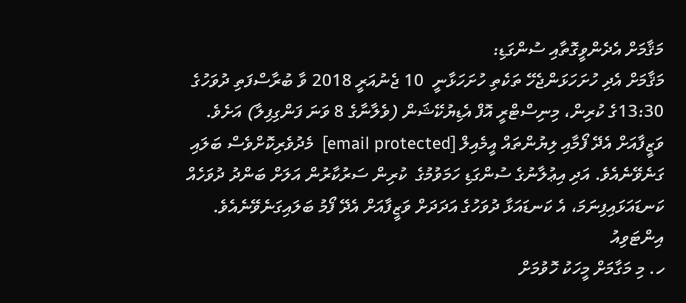މަޤާމަށް އެދެންވީގޮތާއި ސުންގަޑި:
މަޤާމަށް އެދި ހުށަހަޅަންޖެހޭ ތަކެތި ހުށަހަޅާނީ  10 ޖެނުއަރީ 2018 ވާ ބުރާސްފަތި ދުވަހުގެ  13:30ގެ ކުރިން، މިނިސްޓްރީ އޮފް އެޑިޔުކޭޝަން (ވެލާނާގެ 8 ވަނަ ފަންގިފިލާ) އަށެވެ. ވަޒީފާއަށް އެދޭ ފޯމާއި ލިޔުންތައް އީމެއިލް [email protected]  މެދުވެރިކޮށްވެސް ބަލައި ގަނެވޭނެއެވެ. އަދި އިޢުލާނުގެ ސުންގަޑި ހަމަވުމުގެ  ކުރިން ސަރުކާރުން އަލަށް ބަންދު ދުވަހެއް ކަނޑައަޅައިފިނަމަ، އެ ކަނޑައަޅާ ދުވަހުގެ އަދަދަށް ވަޒީފާއަށް އެދޭ ފޯމު ބަލައިގަނެވޭނެއެވެ.
އިންޓަވިއު
ހ. މި މަގާމަށް މީހަކު ހޮވުމަށް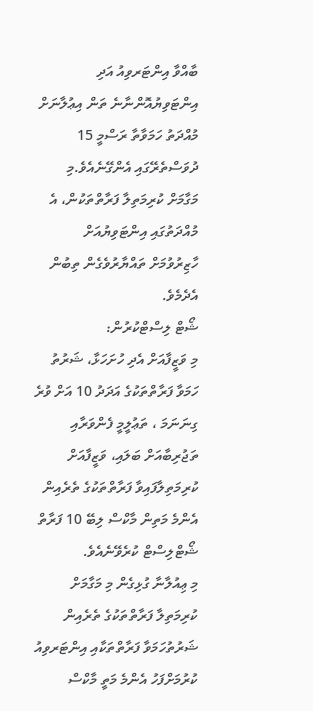ބާއްވާ އިންޓަރވިއު އަދި އިންޓަވިޔުއޮންނާނެ ތަން އިޢުލާނަށް މުއްދަތު ހަމަވާތާ ރަސްމީ 15 ދުވަސްތެރޭގައި އެންގޭނެއެވެ.މި މަގާމަށް ކުރިމަތިލާ ފަރާތްތަކުން، އެ މުއްދަތުގައި އިންޓަވިޔުއަށް ހާޒިރުވުމަށް ތައްޔާރުވެގެން ތިބުން އެދެމެވެ.
ޝޯޓް ލިސްޓްކުރުން:
މި ވަޒީފާއަށް އެދި ހުށަހަޅާ، ޝަރުތު ހަމަވާ ފަރާތްތަކުގެ އަދަދު 10 އަށް ވުރެ ގިނަނަމަ ، ތަޢުލީމީ ފެންވަރާއި ތަޖުރިބާއަށް ބަލައި، ވަޒީފާއަށް ކުރިމަތިލާފައިވާ ފަރާތްތަކުގެ ތެރެއިން އެންމެ މަތިން މާކްސް ލިބޭ 10 ފަރާތް ޝޯޓްލިސްޓް ކުރެވޭނެއެވެ.
މި ޢިއުލާނާ ގުޅިގެން މި މަގާމަށް ކުރިމަތިލާ ފަރާތްތަކުގެ ތެރެއިން ޝަރުތުހަމަވާ ފަރާތްތަކާއި އިންޓަރވިއު ކުރުމަށްފަހު އެންމެ މަތީ މާކްސް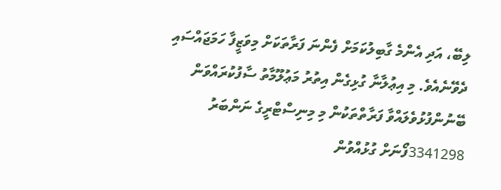ލިބޭ، އަދި އެންމެ ގާބިލުކަމަށް ފެންނަ ފަރާތަކަށް މިވަޒީފާ ހަމަޖައްސައި ދެވޭނެއެވެ. މި އިޢުލާނާ ގުޅިގެން އިތުރު މަޢުލޫމާތު ސާފުކުރައްވަން ބޭނުންފުޅުވެލައްވާ ފަރާތްތަކުން މި މިނިސްޓްރީގެ ނަންބަރު 3341298ފޯނަށް ގުޅުއްވުން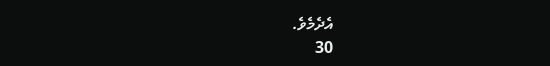އެދެމެވެ.
30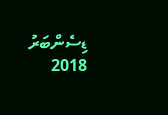ޑިސެންބަރު 2018